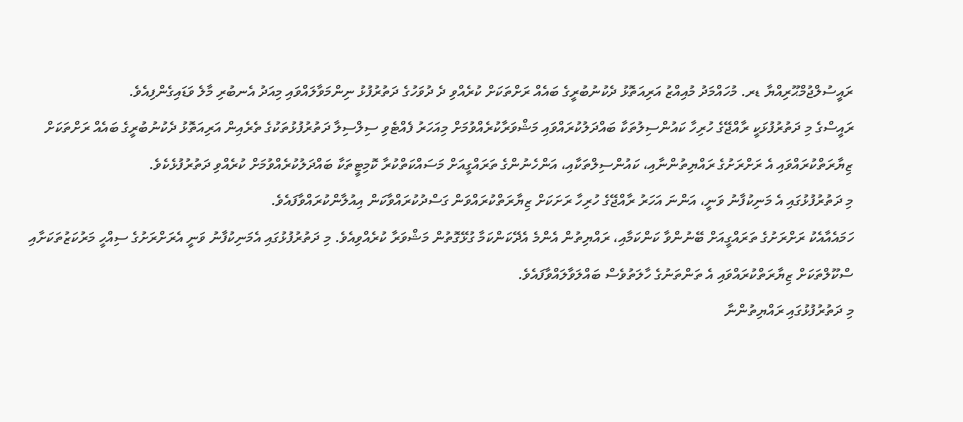ރައީސުލްޖުމްޙޫރިއްޔާ ޑރ. މުހައްމަދު މުއިއްޒު އަރިއަތޮޅު ދެކުނުބުރީގެ ބައެއް ރަށްތަކަށް ކުރެއްވި ދެ ދުވަހުގެ ދަތުރުފުޅު ނިންމަވާލައްވައި މިއަދު އެނބުރި މާލެ ވަޑައިގެންފިއެވެ.
ރައީސްގެ މި ދަތުރުފުޅަކީ ރާއްޖޭގެ ހުރިހާ ކައުންސިލުތަކާ ބައްދަލުކުރައްވައި މަޝްވަރާކުރެއްވުމަށް މިއަހަރު ފެއްޓެވި ސިލްސިލާ ދަތުރުފުޅުތަކުގެ ތެރެއިން އަރިއަތޮޅު ދެކުނުބުރީގެ ބައެއް ރަށްތަކަށް ޒިޔާރަތްކުރައްވައި އެ ރަށްރަށުގެ ރައްޔިތުންނާއި، ކައުންސިލްތަކާއި، އަންހެނުންގެ ތަރައްގީއަށް މަސައްކަތްކުރާ ކޮމިޓީތަކާ ބައްދަލުކުރެއްވުމަށް ކުރެއްވި ދަތުރުފުޅެކެވެ.
މި ދަތުރުފުޅުގައި އެ މަނިކުފާނު ވަނީ، އަންނަ އަހަރު ރާއްޖޭގެ ހުރިހާ ރަށަކަށް ޒިޔާރަތްކުރައްވަން ގަސްދުކުރައްވާކަން އިއުލާންކުރައްވާފައެވެ.
ހަމައެއާއެކު ރަށްރަށުގެ ތަރައްގީއަށް ބޭނުންވާ ކަންކަމާއި، ރައްޔިތުން އެންމެ އެދޭކަންކަމާ ގުޅޭގޮތުން މަޝްވަރާ ކުރެއްވިއެވެ. މި ދަތުރުފުޅުގައި އެމަނިކުފާނު ވަނީ އެރަށްރަށުގެ ސިއްހީ މަރުކަޒުތަކަށާއި ސްކޫލްތަކަށް ޒިޔާރަތްކުރައްވައި އެ ތަންތަނުގެ ހާލަތުވެސް ބައްލަވާލައްވާފައެވެ.
މި ދަތުރުފުޅުގައި ރައްޔިތުންނާ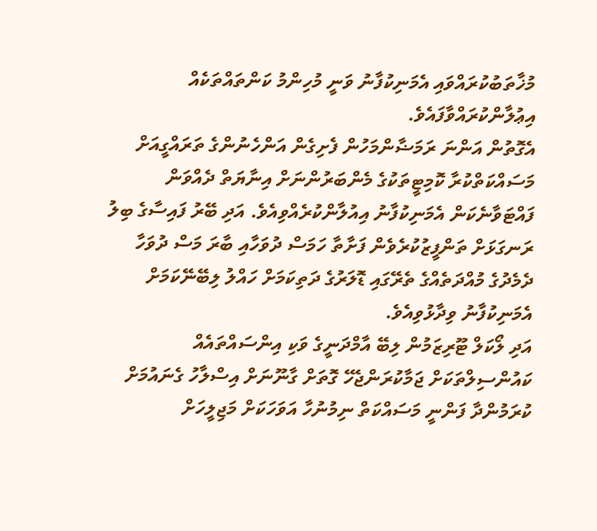މުޚާތަބުކުރައްވައި އެމަނިކުފާނު ވަނީ މުހިންމު ކަންތައްތަކެއް އިޢުލާންކުރައްވާފައެވެ.
އެގޮތުން އަންނަ ރަމަޟާންމަހުން ފެށިގެން އަންހެނުންގެ ތަރައްގީއަށް މަސައްކަތްކުރާ ކޮމިޓީތަކުގެ މެންބަރުންނަށް އިނާޔަތް ދެއްވަން ފައްޓަވާނެކަން އެމަނިކުފާނު އިއުލާންކުރެއްވިއެވެ. އަދި ބޭރު ފައިސާގެ ބިލު ރަނގަޅަށް ތަންފީޒުކުރެވެން ފަށާތާ ހަމަސް ދުވަހާއި ބާރަ މަސް ދުވަހާ ދެމެދުގެ މުއްދަތެއްގެ ތެރޭގައި ޑޮލަރުގެ ދަތިކަމަށް ހައްލު ލިބޭނޭކަމަށް އެމަނިކުފާނު ވިދާޅުވިއެވެ.
އަދި ލޯކަލް ޓޫރިޒަމުން ލިބޭ އާމްދަނީގެ ވަކި އިންސައްތައެއް ކައުންސިލްތަކަށް ޖަމާކުރަންޖެހޭ ގޮތަށް ގާނޫނަށް އިސްލާހު ގެނައުމަށް ކުރަމުންދާ ފަންނީ މަސައްކަތް ނިމުނުހާ އަވަހަކަށް މަޖިލީހަށް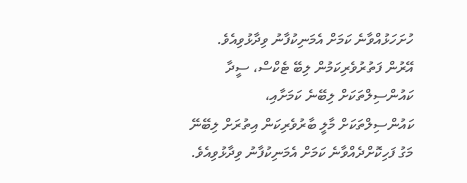ހުށަހަޅުއްވާނެ ކަމަށް އެމަނިކުފާނު ވިދާޅުވިއެވެ. އޭރުން ފަތުރުވެރިކަމުން ލިބޭ ޓެކްސް، ސީދާ ކައުންސިލްތަކަށް ލިބޭނެ ކަމަށާއި، ކައުންސިލްތަކަށް މާލީ ބާރުވެރިކަން އިތުރަށް ލިބޭނޭ މަގު ފަހިކޮށްދެއްވާނެ ކަމަށް އެމަނިކުފާނު ވިދާޅުވިއެވެ.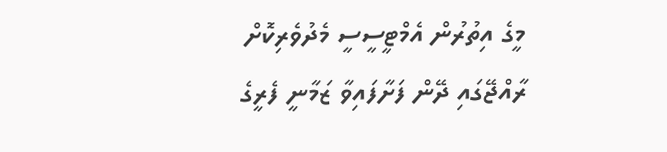މީގެ އިތުރުން އެމްޓީސީސީ މެދުވެރިކޮށް ރާއްޖޭގައި ދޭން ފަށާފައިވާ ޒަމާނީ ފެރީގެ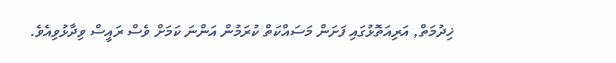ޚިދުމަތް, އަރިއަތޮޅުގައި ފަށަން މަސައްކަތް ކުރަމުން އަންނަ ކަމަށް ވެސް ރައީސް ވިދާޅުވިއެވެ.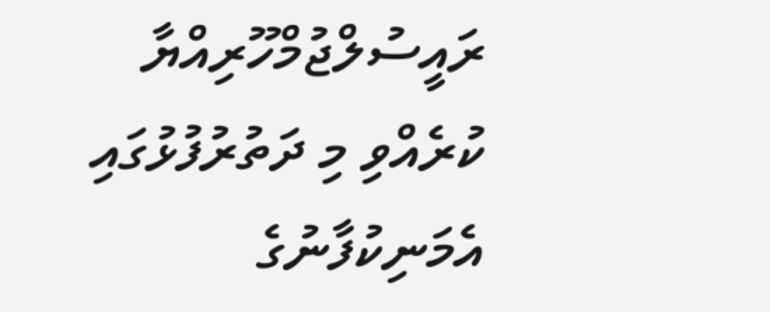ރައީސުލްޖުމްހޫރިއްޔާ ކުރެއްވި މި ދަތުރުފުޅުގައި އެމަނިކުފާނުގެ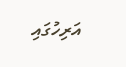އަރިހުގައި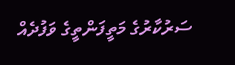ސަރުކާރުގެ މަތީފަންތީގެ ވަފުދެއް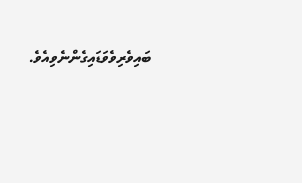ބައިވެރިވެވަޑައިގެންނެވިއެވެ.